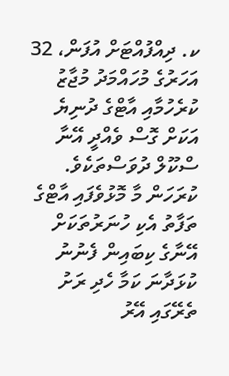ކ. ދިއްފުއްޓަށް އުފަން، 32 އަހަރުގެ މުހައްމަދު މުޖާޒު ކުރެހުމާއި އާޓްގެ ދުނިޔެ އަކަށް ގޮސް ވެއްދީ އޭނާ ސްކޫލް ދުވަސްތަކެވެ. ކުރަހަން މާ މޮޅުވެފައި އާޓްގެ ތަފާތު އެކި ހުނަރުތަކަށް އޭނާގެ ކިބައިން ފެނުނު ކުޅަދާނަ ކަމާ ހެދި ރަށު ތެރޭގައި އޭރު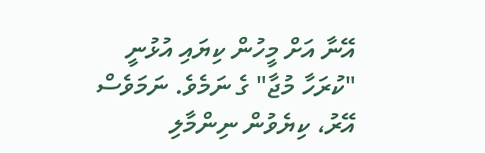އޭނާ އަށް މީހުން ކިޔައި އުޅުނީ "ކުރަހާ މުޖާ" ގެ ނަމެވެ. ނަމަވެސް އޭރު، ކިޔެވުން ނިންމާލި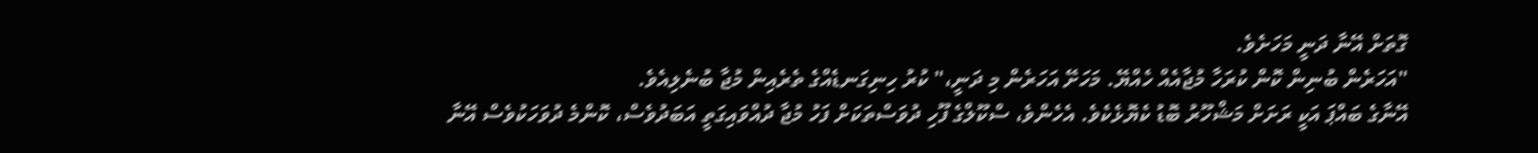ގޮތަށް އޭނާ ދަނީ މަހަށެވެ.
"އަހަރެން ބުނިން ކޮން ކުރަހާ މުޖާއެއް ހެއްޔޭ. މަހަށޭ އަހަރެން މި ދަނީ،" ކުރު ހިނިގަނޑެއްގެ ތެރެއިން މުޖާ ބުނެލިއެވެ.
އޭނާގެ ބައްޕަ އަކީ ރަށަށް މަޝްހޫރު ބޮޑު ކެޔޮޅެކެވެ. އެހެންވެ، ސްކޫލްގެ ފޫހި ދުވަސްތަކަށް ފަހު މުޖާ ދުއްވައިގަތީ އަބަދުވެސް، ކޮންމެ ދުވަހަކުވެސް އޭނާ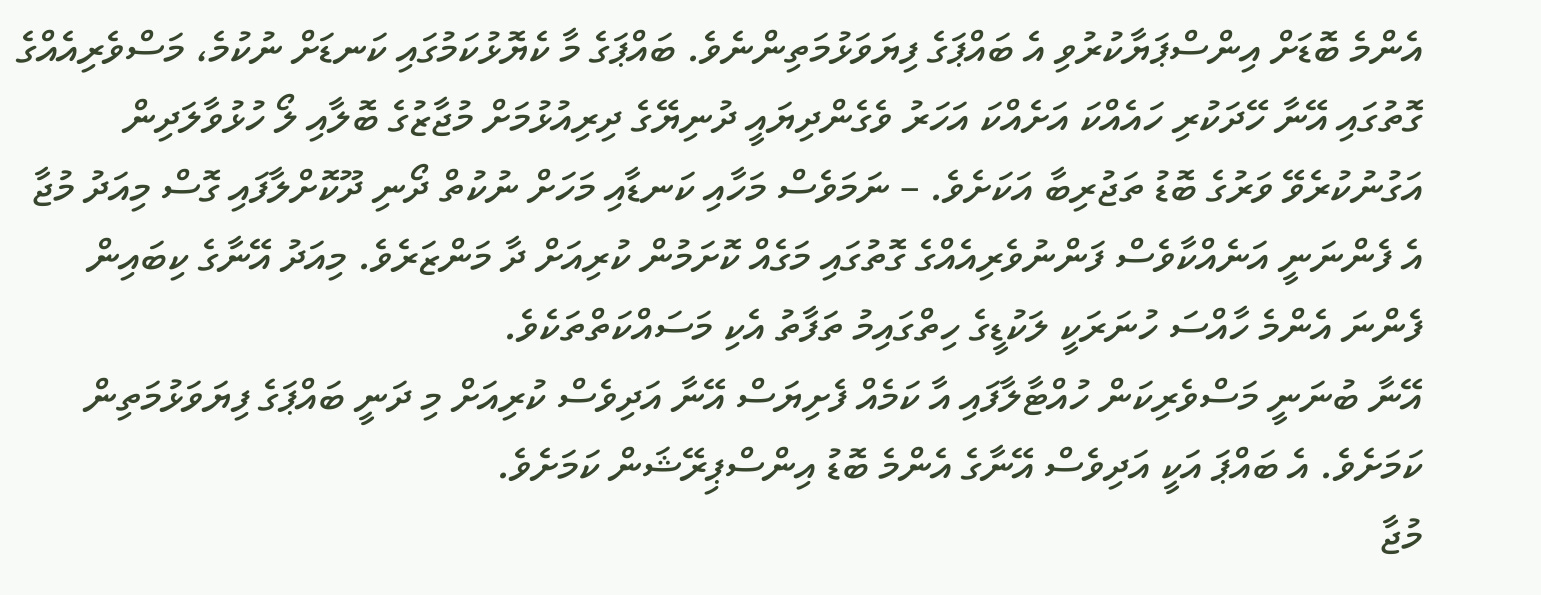އެންމެ ބޮޑަށް އިންސްޕަޔާކުރުވި އެ ބައްޕަގެ ފިޔަވަޅުމަތިންނެވެ. ބައްޕަގެ މާ ކެޔޮޅުކަމުގައި ކަނޑަށް ނުކުމެ، މަސްވެރިއެއްގެ ގޮތުގައި އޭނާ ހޭދަކުރި ހައެއްކަ އަށެއްކަ އަހަރު ވެގެންދިޔައީ ދުނިޔޭގެ ދިރިއުޅުމަށް މުޖާޒުގެ ބޮލާއި ލޯ ހުޅުވާލަދިން އަގުނުކުރެވޭ ވަރުގެ ބޮޑު ތަޖުރިބާ އަކަށެވެ. – ނަމަވެސް މަހާއި ކަނޑާއި މަހަށް ނުކުތް ދޯނި ދޫކޮށްލާފައި ގޮސް މިއަދު މުޖާ އެ ފެންނަނީ އަނެއްކާވެސް ފަންނުވެރިއެއްގެ ގޮތުގައި މަގެއް ކޮށަމުން ކުރިއަށް ދާ މަންޒަރެވެ. މިއަދު އޭނާގެ ކިބައިން ފެންނަ އެންމެ ހާއްސަ ހުނަރަކީ ލަކުޑީގެ ހިތްގައިމު ތަފާތު އެކި މަސައްކަތްތަކެވެ.
އޭނާ ބުނަނީ މަސްވެރިކަން ހުއްޓާލާފައި އާ ކަމެއް ފެށިޔަސް އޭނާ އަދިވެސް ކުރިއަށް މި ދަނީ ބައްޕަގެ ފިޔަވަޅުމަތިން ކަމަށެވެ. އެ ބައްޕަ އަކީ އަދިވެސް އޭނާގެ އެންމެ ބޮޑު އިންސްޕިރޭޝަން ކަމަށެވެ.
މުޖާ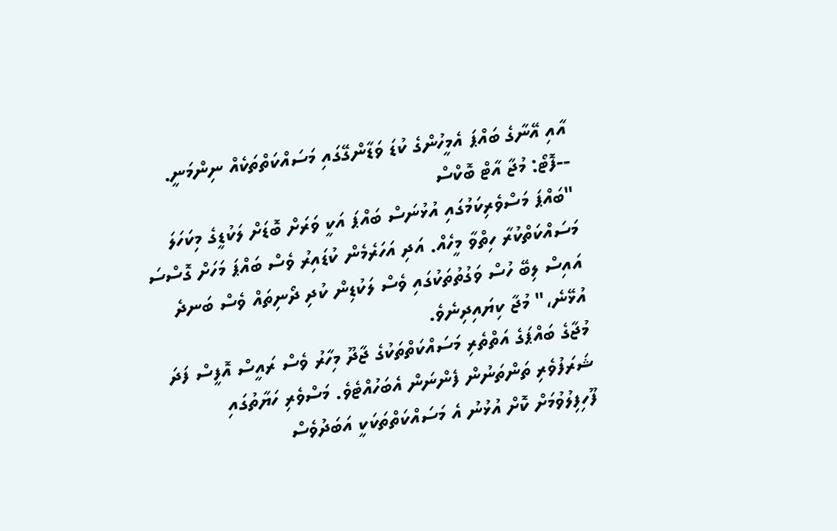އާއި އޭނާގެ ބައްޕަ އެމީހުންގެ ކުޑަ ވަޑާންގޭގައި މަސައްކަތްތަކެއް ނިންމަނީ. --ފޮޓޯ: މުޖާ އާޓް ބޮކްސް
"ބައްޕަ މަސްވެރިކަމުގައި އުޅުނަސް ބައްޕަ އަކީ ވަރަށް ބޮޑަށް ލަކުޑީގެ މިކަހަލަ މަސައްކަތްކުރާ ހިތްވާ މީހެއް. އަދި އަހަރެމެން ކުޑައިރު ވެސް ބައްޕަ މަހަށް ގޮސްސަ އައިސް ލިބޭ ހުސް ވަގުތުތަކުގައި ވެސް ލަކުޑިން ކުދި ދޯނިތައް ވެސް ބަނދެ އުޅޭނެ،" މުޖާ ކިޔައިދިނެވެ.
މުޖާގެ ބައްޕަގެ އަތްތެރި މަސައްކަތްތަކުގެ ޖާދޫ މިހާރު ވެސް ރައީސް އޮފީސް ފަދަ ޝަރަފުވެރި ތަންތަނުން ފެންނަން އެބަހުއްޓެވެ. މަސްވެރި ހަޔާތުގައި ފޫހިފިލުވުމަށް ކޮށް އުޅުނު އެ މަސައްކަތްތަކަކީ އަބަދުވެސް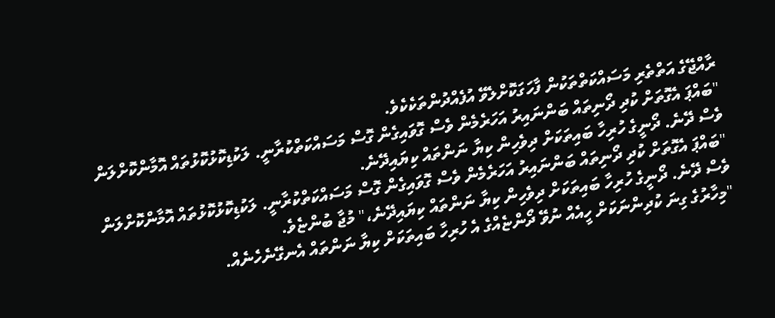ރާއްޖޭގެ އަތްތެރި މަސައްކަތްތަކުން ފާހަގަކޮށްލެވޭ އުފެއްދުންތަކެކެވެ.
"ބައްޕަ އެގޮތަށް ކުދި ދޯނިތައް ބަންނައިރު އަހަރެމެން ވެސް ގޮވައިގެން ގޮސް މަސައްކަތްކުރާނީ. ލަކުޑިކޮޅުކޮޅުތައް އޮމާންކޮށްލަން ވެސް ދޭނެ. ދޯނީގެ ހުރިހާ ބައިތަކަށް ދިވެހިން ކިޔާ ނަންތައް ކިޔައިދޭނެ.
"ބައްޕަ އެގޮތަށް ކުދި ދޯނިތައް ބަންނައިރު އަހަރެމެން ވެސް ގޮވައިގެން ގޮސް މަސައްކަތްކުރާނީ. ލަކުޑިކޮޅުކޮޅުތައް އޮމާންކޮށްލަން ވެސް ދޭނެ. ދޯނީގެ ހުރިހާ ބައިތަކަށް ދިވެހިން ކިޔާ ނަންތައް ކިޔައިދޭނެ،" މުޖާ ބުންޏެވެ.
"މިހާރުގެ ގިނަ ކުދިންނަކަށް ހީއެއް ނުވޭ ދޯންޏެއްގެ އެ ހުރިހާ ބައިތަކަށް ކިޔާ ނަންތައް އެނގޭނެހެނެއް.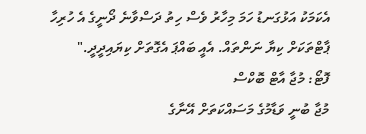އެކަމަކު އަޅުގަނޑު ހަމަ މިހާރު ވެސް ހިތު ދަސްވާނެ ދޯނީގެ އެ ހުރިހާ ޕާޓްތަކަށް ކިޔާ ނަންތައް. އެއީ ބައްޕަ އެގޮތަށް ކިޔައިދީދީ."
ފޮޓޯ: މުޖާ އާޓް ބޮކްސް
މުޖާ ބުނީ ވަޑާމުގެ މަސައްކަތަށް އޭނާގެ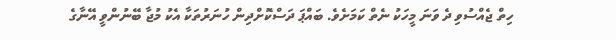ހިތް ޖެއްސުވި ދެ ވަނަ މީހަކު ނެތް ކަމަށެވެ. ބައްޕަ ދަސްކޮށްދިން ހުނަރުތަކާ އެކު މުޖާ ބޭނުންވީ އޭނާގެ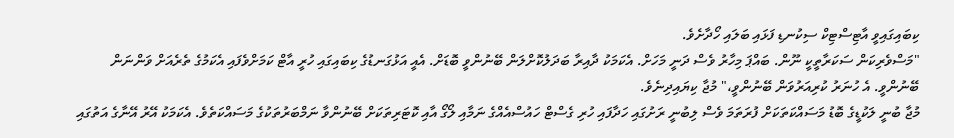ކިބައިގައިވީ އާޓިސްޓިކް ސިކުނޑި ފަޅައި ބަލައި ހޯދާށެވެ.
"މަސްވެރިކަން ސަކަރާތީކީ ނޫން. ބައްޕަ މިހާރު ވެސް ދަނީ މަހަށް. އެކަމަކު ދާއިރާ ބަދަލުކޮށްލަން ބޭނުންވީ ބޮޑަށް. އެއީ އަޅުގަނޑުގެ ކިބައިގައި ހުރީ އާޓް ކަމަށްވެފައި އެކަމުގެ ތެރެއަށް ވަންނަން ބޭނުންވީ. އެ ހުނަރު ކުރިއަރުވަން ބޭނުންވީ،" މުޖާ ކިޔައިދިނެވެ.
މުޖާ ބުނީ ލަކުޑީގެ ބޮޑު މަސައްކަތަކަށް ފުރަތަމަ ވެސް ލިބުނީ ރަށުގައި ހަދާފައި ހުރި ގެސްޓް ހައުސްއެއްގެ ނަމާއި ލޯގޯ އާއި ކޮޓަރިތަކަށް ބޭނުންވާ ނަމްބަރުތަކުގެ މަސައްކަތެވެ. އެކަމަކު އޭރު އޭނާގެ އަތުގައި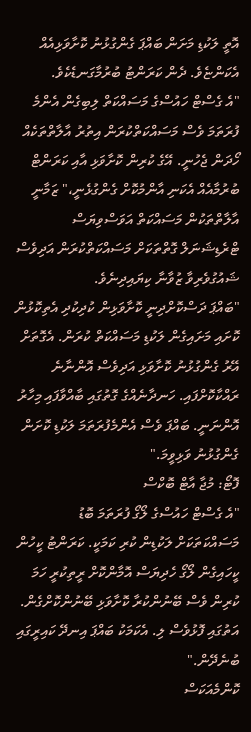އޮތީ ލަކުޑި މަށަން ބައްޕަ ގެންގުޅުނު ކޮށާވަޅިއެއް އެކަންޏެވެ. ދެން ކަރަންޓު ބުރުމާގަނޑެކެވެ.
"އެ ގެސްޓް ހައުސްގެ މަސައްކަތް ލިބިގެން އެންމެ ފުރަތަމަ ވެސް މަސައްކަތްކުރަން އިތުރު އާލާތްތަކެއް ހޯދަން ޖެހުނީ. އޭގެ ކުރިން ކޮށާވަޅި އާއި ކަރަންޓް ބުރުމާއެއް އެކަނި އާންމުކޮށް ގެންގުޅެނީ،" ޒަމާނީ އާލާތްތަކުން މަސައްކަތް އަވަސްވިޔަސް ޓްރެޑިޝަނަލް ގޮތްތަކަށް މަސައްކަތްކުރަން އަދިވެސް ޝައުގުވެރިވާ ޒުވާނާ ކިޔައިދިނެވެ.
"ބައްޕަ ދަސްކޮށްދިނީ ކޮށާވަޅިން ކުދިކުދި އެތިކޮޅުން ކޮށައި މަށައިގެން ލަކުޑި މަސައްކަތް ކުރަން. އެގޮތަށް އޭރު ގެންގުޅުނު ކޮށާވަޅި އަދިވެސް އޮންނާނެ ރައްކާކޮށްފައި. ހަނދާނެއްގެ ގޮތުގައި ބާއްވާފައި މިހާރު އޮންނަނީ. ބައްޕަ ވެސް އެންމެފުރަތަމަ ލަކުޑި ކޮށަން ގެންގުޅުނު ވަޅިވީމަ."
ފޮޓޯ: މުޖާ އާޓް ބޮކްސް
"އެ ގެސްޓް ހައުސްގެ ލޯގޯ ފުރަތަމަ ބޮޑު މަސައްކަތަކަށް ލަކުޑިން ކުރި ކަމަކީ. ކަރަންޓު ކީހުން ކީހައިގެން ލޯގޯ ހެދިޔަސް އޮމާންކޮށް ރީތިކުރީ ހަމަ ކުރިން ވެސް ބޭނުންކުރާ ކޮށާވަޅި ބޭނުންކޮށްގެން. އަތުގައި ފޮޅުވެސް ލި. އެކަމަކު ބައްޕަ އިނދޭ ކައިރީގައި ބުނެދޭން."
ކޮންމެއަކަސް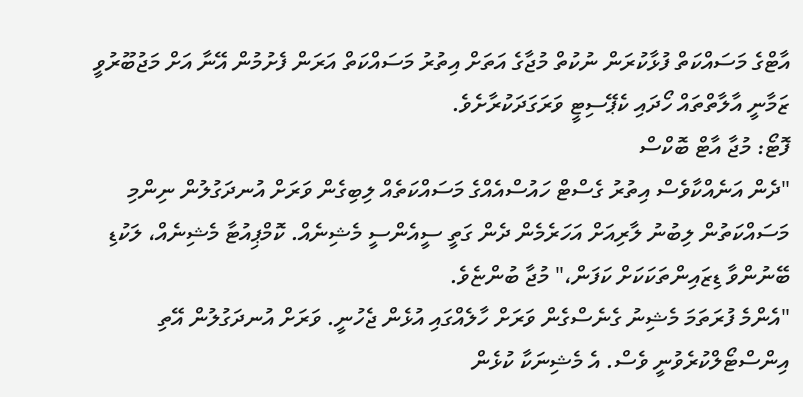އާޓްގެ މަސައްކަތް ފުޅާކުރަން ނުކުތް މުޖާގެ އަތަށް އިތުރު މަސައްކަތް އަރަން ފެށުމުން އޭނާ އަށް މަޖުބޫރުވީ ޒަމާނީ އާލާތްތައް ހޯދައި ކެޕޭސިޓީ ވަރަގަދަކުރާށެވެ.
ފޮޓޯ: މުޖާ އާޓް ބޮކްސް
"ދެން އަނެއްކާވެސް އިތުރު ގެސްޓް ހައުސްއެއްގެ މަސައްކަތެއް ލިބިގެން ވަރަށް އުނދަގުލުން ނިންމި މަސައްކަތުން ލިބުނު ލާރިއަށް އަހަރެމެން ދެން ގަތީ ސީއެންސީ މެޝިނެއް. ކޮމްޕިއުޓާ މެޝިނެއް، ލަކުޑި ބޭނުންވާ ޑިޒައިންތަކަކަށް ކަފަން،" މުޖާ ބުންޏެވެ.
"އެންމެ ފުރަތަމަ މެޝިނު ގެނެސްގެން ވަރަށް ހާލެއްގައި އުޅެން ޖެހުނީ. ވަރަށް އުނދަގުލުން އޭތި އިންސްޓޯލްކުރެވުނީ ވެސް. އެ މެޝިނަކާ ކުޅެން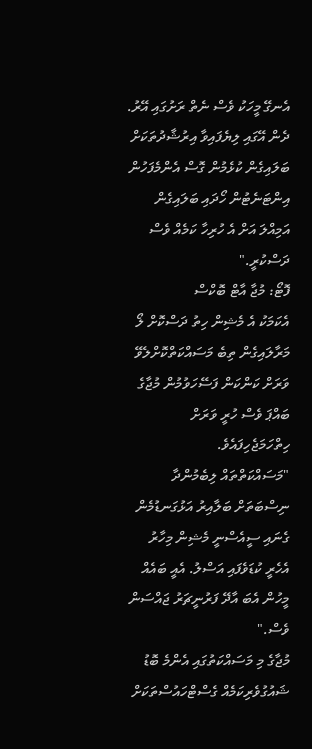އެނގޭ މީހަކު ވެސް ނެތް ރަށުގައި އޭރު. ދެން އޭގައި ލިޔެފައިވާ އިރުޝާދުތަކަށް ބަލައިގެން ކުޅެމުން ގޮސް އެންމެފަހުން އިންޓަނެޓުން ހޯދައި ބަލައިގެން އަމިއްލަ އަށް އެ ހުރިހާ ކަމެއް ވެސް ދަސްކުރީ."
ފޮޓޯ: މުޖާ އާޓް ބޮކްސް
އެކަމަކު އެ މެޝިން ހިތު ދަސްކޮށް ލޯ މަރާލައިގެން ތިބެ މަސައްކަތްކޮށްލެވޭ ވަރަށް ކަންކަން ފަސޭހަވުމުން މުޖާގެ ބައްޕަ ވެސް ހުރީ ވަރަށް ހިތްހަމަޖެހިފައެވެ.
"މަސައްކަތްތައް ލިބެމުންދާ ނިސްބަތަށް ބަލާއިރު އަޅުގަނޑުމެން ގެނައި ސީއެސްނީ މެޝިން މިހާރު އެހެރީ ކުޑަވެފައި އަސްލު. އެއީ ބައެއް މީހުން އެބަ އާދޭ ފަރުނީޗަރު ޖައްސަން ވެސް."
މުޖާގެ މި މަސައްކަތުގައި އެންމެ ބޮޑު ޝައުގުވެރިކަމެއް ގެސްޓްހައުސްތަކަށް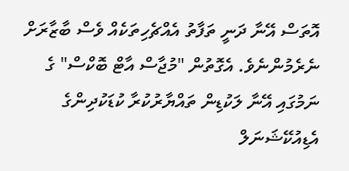އޮތަސް އޭނާ ދަނީ ތަފާތު އެއްޗެހިތަކެއް ވެސް ބާޒާރަށް ނެރެމުންނެވެ. އެގޮތުން "މުޖާސް އާޓް ބޮކްސް" ގެ ނަމުގައި އޭނާ ލަކުޑިން ތައްޔާރުކުރާ ކުޑަކުދިންގެ އެޑިއުކޭޝަނަލް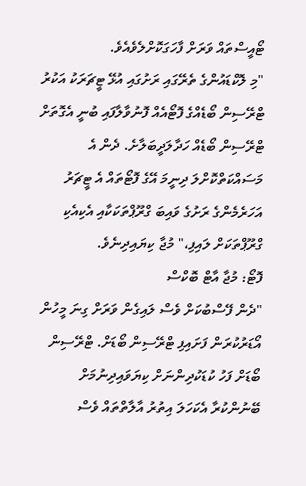ޓޯއީސްތައް ވަރަށް ފާހަގަކޮށްލެވެއެވެ.
"މި ލޮކްޑައުންގެ ތެރޭގައި ރަށުގައި އުޅޭ ޓީޗަރަކު އަކުރު ޓްރޭސިން ބޯޑެއްގެ ފޮޓޯއެއް ފޮނުވާލާފައި ބުނީ އެގޮތަށް ޓްރޭސިން ބޯޑެއް ހަދާލަދީބަލާށެ. ދެން އެ މަސައްކަތްކޮށްލަ ދިނީމަ އޭގެ ފޮޓޯތައް އެ ޓީޗަރު އަހަރެމެންގެ ރަށުގެ ވައިބަ ގްރޫޕްތަކަކާއި އެކިއެކި ގްރޫޕްތަކަށް ލައިފި،" މުޖާ ކިޔައިދިނެވެ.
ފޮޓޯ: މުޖާ އާޓް ބޮކްސް
"ދެން ފޭސްބުކަށް ވެސް ލައިގެން ވަރަށް ގިނަ މީހުން އޯޑަރުކުރަން ފަށައިފި ޓްރޭސިން ބޯޑަށް. ޓްރޭސިން ބޯޑަށް ފަހު ކުޑަކުދިންނަށް ކިޔަވައިދިނުމަށް ބޭނުންކުރާ އެކަހަލަ އިތުރު އާލާތްތައް ވެސް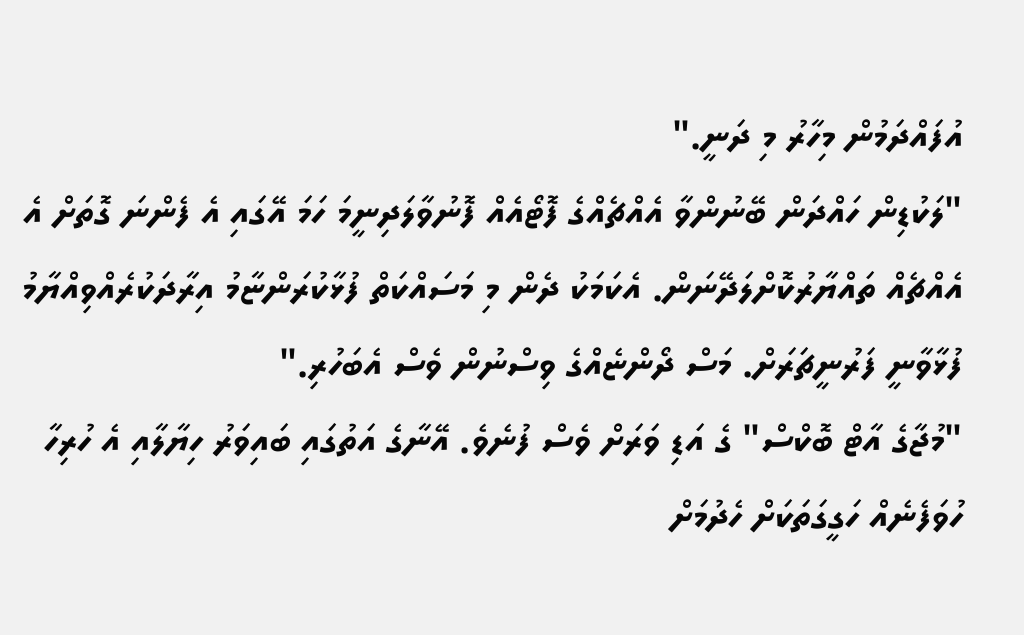އުފައްދަމުން މިހާރު މި ދަނީ."
"ލަކުޑިން ހައްދަން ބޭނުންވާ އެއްޗެއްގެ ފޮޓޯއެއް ފޮނުވާލަދިނީމަ ހަމަ އޭގައި އެ ފެންނަ ގޮތަށް އެ އެއްޗެއް ތައްޔާރުކޮށްލަދޭނަން. އެކަމަކު ދެން މި މަސައްކަތް ފުޅާކުރަންޏާމު އިރާދަކުރެއްވިއްޔާމު ފުޅާވާނީ ފަރުނީޗަރަށް. މަސް ދޯންޏެއްގެ ވިސްނުން ވެސް އެބަހުރި."
"މުޖާގެ އާޓް ބޮކްސް" ގެ އަޑި ވަރަށް ވެސް ފުނެވެ. އޭނާގެ އަތުގައި ބައިވަރު ހިޔާލާއި އެ ހުރިހާ ހުވަފެނެއް ހަގީގަތަކަށް ހެދުމަށް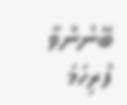ބޭނުންވާ ފުރިހަމަ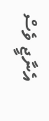އެނާޖީ ވެސް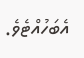އެބަހުއްޓެވެ.